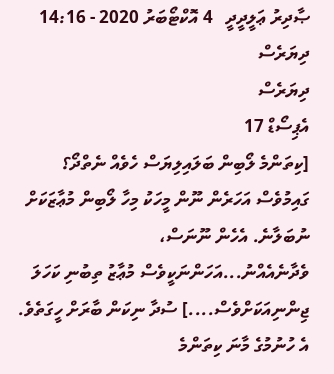ޞާދިރު ޢަލީދީދީ   4 އޮކްޓޯބަރު 2020 - 14:16
ދިޔަރެސް
ދިޔަރެސް
އެޕިސޯޑް 17
[ކިތަންމެ ލޯބިން ބަލައިލިޔަސް ހެވެއް ނެތްދޯ؟ ގައިމުވެސް އަހަރެން ނޫން މީހަކު މިހާ ލޯބިން މުޢާޒަކަށް ނުބަލާނެ. އެހެން ނޫނަސް، ވެދާނެއެއްނު...އަހަންނަކީވެސް މުޢާޒު ތިބުނި ކަހަލަ ޖިންނިއަކަށްވެސް....] ސުދާ ނިކަން ބާރަށް ހީގަތެވެ. އެ ހުނުމުގެ މާނަ ކިތަންމެ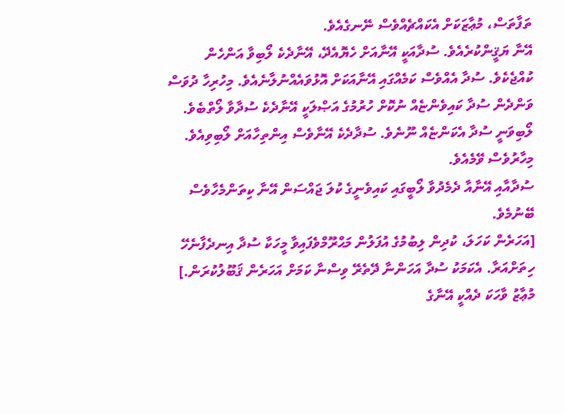ތަފާތަސް، މުޢާޒަކަށް އެކައްޗެއްވެސް ނޭނގެއެވެ.
އޭނާ ޔަޤީންކުރެއެވެ. ސުދާއަކީ އޭނާއަށް ހެޔޮއެދޭ، އޭނާދެކެ ލޯބިވާ އަންހެން ކުއްޖެކެވެ. ސުދާ އެއްވެސް ކަމެއްގައި އޭނާއަކަށް އޮޅުވައެއްނުލާނެއެވެ. މިހުރިހާ ދުވަސް ވަންދެން ސުދާ ކައިވެންޏެއް ނުކޮށް ހުރުމުގެ އަޞްލަކީ އޭނާދެކެ ސުދާވާ ލޯތްބެވެ. ލޯބިވަނީ ސުދާ އެކަންޏެއް ނޫނެވެ. ސުދާދެކެ އޭނާވެސް އިންތިހާއަށް ލޯބިވިއެވެ. މިހާރުވެސް ވޭމެއެވެ.
ސުދާއާއި އޭނާއާ ދެމެދުވާ ލޯބީގައި ކައިވެނީގެ ކުލަ ޖައްސަން އޭނާ ކިތަންމެހާވެސް ބޭނުމެވެ.
[އަހަރެން ކަހަލަ، ކުދިން ލިބުމުގެ އުފަލުން މަޙްރޫމްވެފައިވާ މީހަކާ ސުދާ އިނދެފާނެހޭ ހިތަށްއަރާ. އެކަމަކު ސުދާ އަހަންނާ ދޭތެރޭ ވިސްނާ ކަމަށް އަހަރެން ޤަބޫލުކުރަން.] މުޢާޒު ވާހަކަ ދެއްކީ އޭނާގެ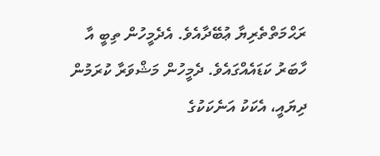ރަޙްމަތްތެރިޔާ ޢުބޭދާއެވެ. އެދެމީހުން ތިބީ އާ ހާބަރު ކަޑައެއްގައެވެ. ދެމީހުން މަޝްވަރާ ކުރަމުން ދިޔައީ، އެކަކު އަނެކަކުގެ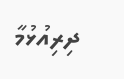ދިރިއުޅުމާ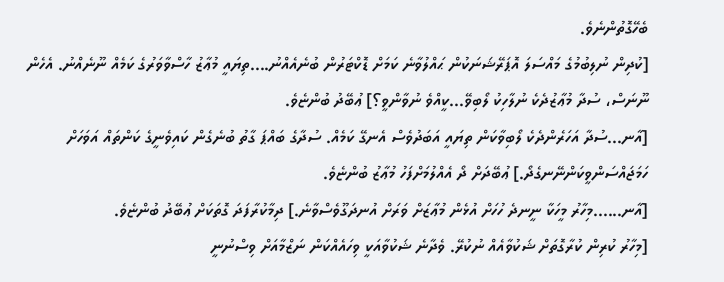ބެހޭގޮތުންނެވެ.
[ކުދިން ނުލިބުމުގެ މައްސަލަ އޮޕަރޭޝަނަކުން ޙައްލުވާނެ ކަމަށް ޑޮކްޓަރުން ބުނެއެއްނު....ތިޔައީ މުޢާޒު ހާސްވާވަރުގެ ކަމެއް ނޫނެއްނު. އެހެން ނޫނަސް، ސުދާ މުޢާޒުދެކެ ނުލާހިކު ލޯބިވޭ...ކީއްވެ ނުވާންވީ؟] ޢުބޭދު ބުންޏެވެ.
[އާނ...ސުދާ އަހަރެންދެކެ ލޯބިވާކަން ތިޔައީ އަބަދުވެސް އެނގޭ ކަމެއް. ސުދާގެ ބައްޕަ ގާތު ބުނެގެން ކައިވެނީގެ ކަންތައް އަވަހަށް ހަމަޖައްސަންވީކަންނޭނގެދޯ.] ޢުބޭދަށް ދޯ އެއްލުމަށްފަހު މުޢާޒު ބުންޏެވެ.
[އާނ......މިހާރު މީހަކާ ނީނދެ ހުހަށް އުޅެން މުޢާޒަށް ވަރަށް އުނދަގޫވެސްވާނެ.] ދިމާކުރާފަދަ ގޮތަކަށް ޢުބޭދު ބުންޏެވެ.
[މިހާރު ކުރިން ކުރާގޮތަށް ޝަކުވާއެއް ނުކުރޭ. ވެދާނެ ޝަކުވާއަކީ ވިހައެއްކަން ނަޒްމާއަށް ވިސްނުނީ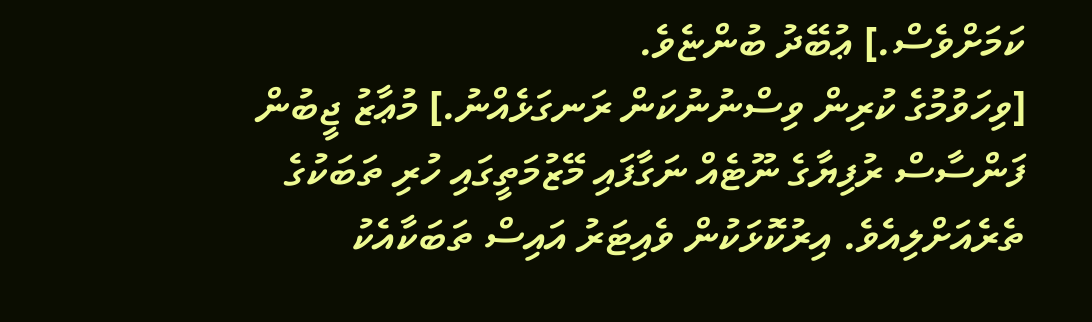ކަމަށްވެސް.] ޢުބޭދު ބުންޏެވެ.
[ވިހަވުމުގެ ކުރިން ވިސްނުނުކަން ރަނގަޅެއްނު.] މުޢާޒު ޖީބުން ފަންސާސް ރުފިޔާގެ ނޫޓެއް ނަގާފައި މޭޒުމަތީގައި ހުރި ތަބަކުގެ ތެރެއަށްލިއެވެ. އިރުކޮޅަކުން ވެއިޓަރު އައިސް ތަބަކާއެކު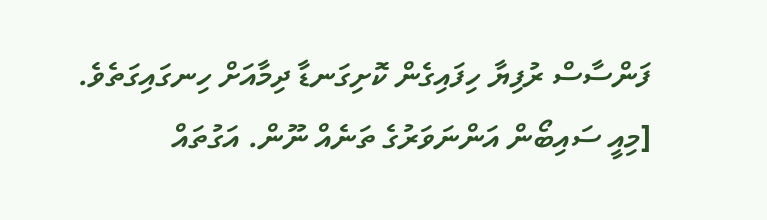ފަންސާސް ރުފިޔާ ހިފައިގެން ކޮށިގަނޑާ ދިމާއަށް ހިނގައިގަތެވެ.
[މިއީ ސައިބޯން އަންނަވަރުގެ ތަނެއް ނޫން. އަގުތައް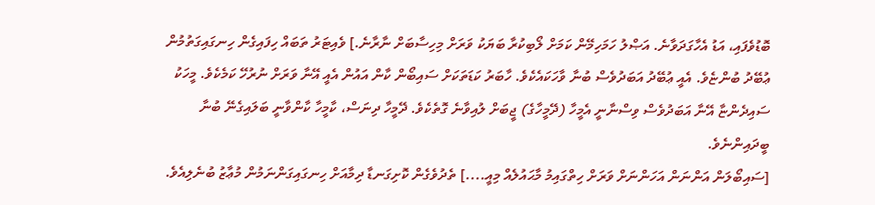ބޮޑުވެފައި، އަޑު އެހާގަދަވާނެ. އަޞްލު ހަމަހިމޭން ކަމަށް ލޯބިކުރާ ބަޔަކު ވަރަށް މިހިސާބަށް ނާރާނެ.] ވެއިޓަރު ތަބައް ހިފައިގެން ހިނގައިގަތުމުން ޢުބޭދު ބުންޏެވެ. އެއީ ޢުބޭދު އަބަދުވެސް ބުނާ ވާހަކައެކެވެ. ހާބަރު ކަޑަތަކަށް ސައިބޯން ކާން އައުން އެއީ އޭނާ ވަރަށް ނުރުހޭ ކަމެކެވެ. މީހަކު ސައިދެންޏާ އޭނާ އަބަދުވެސް ވިސްނާނީ އެމީހާ (ދޭމީހާގެ) ޖީބަށް ލުއިވާނެ ގޮތެކެވެ. ދޭމީހާ ދިނަސް، ކާމީހާ ކާންވާނީ ބަލައިގެނޭ ބުނާ ބީދައިންނެވެ.
[ސައިބޯލަން އަންނަން އަހަންނަށް ވަރަށް ހިތްގައިމު މާޙައުލެއް މިއީ....] ތެދުވެގެން ކޮށިގަނޑާ ދިމާއަށް ހިނގައިގަންނަމުން މުޢާޒު ބުނެލިއެވެ.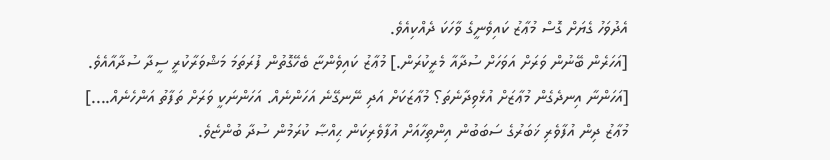އެދުވަހު ގެޔަށް ގޮސް މުޢާޒު ކައިވެނީގެ ވާހަކަ ދެއްކިއެވެ.
[އަހަރެން ބޭނުން ވަރަށް އަވަހަށް ސުދާއާ މެރީކުރަން.] މުޢާޒު ކައިވެންޏާ ބެހޭގޮތުން ފުރަތަމަ މަޝްވަރާކުރީ ސީދާ ސުދާއާއެވެ.
[އަހަންނާ އިނދެގެން މުޢާޒަށް އުޅެވިދާނެތަ؟ މުޢާޒަކަށް އަދި ނޭނގޭނެ އަހަންނެއް. އަހަންނަކީ ވަރަށް ތަފާތު އަންހެނެއް....] މުޢާޒު ދިން އުފާވެރި ޚަބަރުގެ ސަބަބުން އިންތިހާއަށް އުފާވެރިކަން ޙިއްޞާ ކުރަމުން ސުދާ ބުންޏެވެ.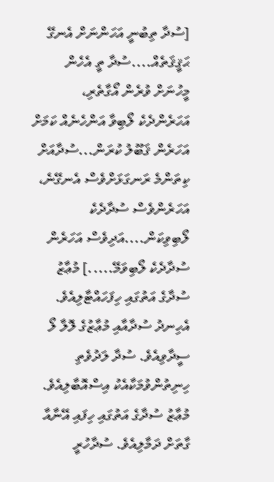[ސުދާ ތިބުނީ އަހަންނަށް އެނގޭ ޙަޤީޤަތެއް....ސުދާ ތީ އެހެން މީހުނަށް ވުރެން އޯގާތެރި، އަހަރެންދެކެ ލޯބިވާ އަންހެނެއް ކަމަށް އަހަރެން ޤަބޫލު ކުރަން...ސުދާއަށް ކިތަންމެ ރަނގަޅަށްވެސް އެނގޭނެ، އަހަރެންވެސް ސުދާދެކެ ލޯބިވިކަން....އަދިވެސް އަހަރެން ސުދާދެކެ ލޯބިވަމޭ.....] މުޢާޒު ސުދާގެ އަތުގައި ހިފަހައްޓާލިއެވެ. އެހިނދު ސުދާއާއި މުޢާޒުގެ ލޮލާ ލޯ ސީދާވިއެވެ. ސުދާ ލަދުވެތި ހިނިތުންވުމަކާއެކު އިސްއޮބާލިއެވެ.
މުޢާޒު ސުދާގެ އަތުގައި ހިފައި އޭނާއާ ގާތަށް ދަމާލިއެވެ. ސުދާހުރީ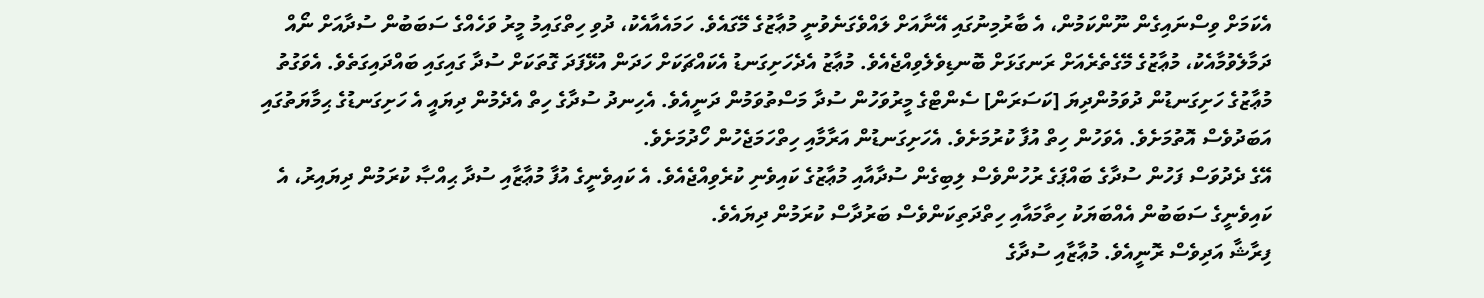އެކަމަށް ވިސްނައިގެން ނޫންކަމުން، އެ ބާރުމިނުގައި އޭނާއަށް ލައްވެގަނެވުނީ މުޢާޒުގެ މޭގައެވެ. ހަމައެއާއެކު، ދުވި ހިތްގައިމު މީރު ވަހެއްގެ ސަބަބުން ސުދާއަށް ނޯއް ދަމާލެވުމާއެކު، މުޢާޒުގެ މޭގެތެރެއަށް ރަނގަޅަށް ބޮނޑިވެލެވިއްޖެއެވެ. މުޢާޒު އެދެހަށިގަނޑު އެކައްޗަކަށް ހަދަން އުޅޭފަދަ ގޮތަކަށް ސުދާ ގައިގައި ބައްދައިގަތެވެ. އެވަގުތު މުޢާޒުގެ ހަށިގަނޑުން ދުވަމުންދިޔަ [ކަސަރަން] ސެންޓްގެ މީރުވަހުން ސުދާ މަސްތުވަމުން ދަނީއެވެ. އެހިނދު ސުދާގެ ހިތް އެދެމުން ދިޔައީ އެ ހަށިގަނޑުގެ ޙިމާޔަތުގައި އަބަދުވެސް އޮތުމަށެވެ. އެވަހުން ހިތް އުފާ ކުރުމަށެވެ. އެހަށިގަނޑުން އަރާމާއި ހިތްހަމަޖެހުން ހޯދުމަށެވެ.
އޭގެ ދެދުވަސް ފަހުން ސުދާގެ ބައްޕަގެ ރުހުންވެސް ލިބިގެން ސުދާއާއި މުޢާޒުގެ ކައިވެނި ކުރެވިއްޖެއެވެ. އެ ކައިވެނީގެ އުފާ މުޢާޒާއި ސުދާ ޙިއްޞާ ކުރަމުން ދިޔައިރު، އެ ކައިވެނީގެ ސަބަބުން އެއްބަޔަކު ހިތާމައާއި ހިތްދަތިކަންވެސް ބަރުދާސް ކުރަމުން ދިޔައެވެ.
ފިރާޝާ އަދިވެސް ރޮނީއެވެ. މުޢާޒާއި ސުދާގެ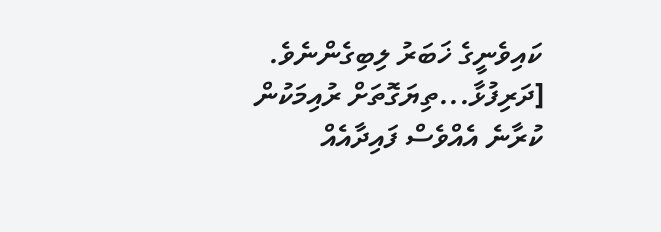ކައިވެނީގެ ޚަބަރު ލިބިގެންނެވެ.
[ދަރިފުޅާ...ތިޔަގޮތަށް ރުއިމަކުން ކުރާނެ އެއްވެސް ފައިދާއެއް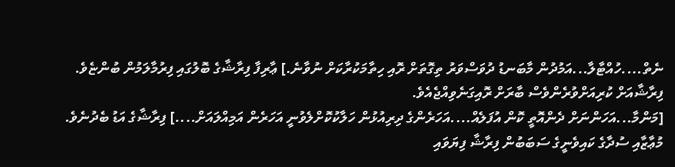ނެތް....ހުއްޓާލާ...އަމުދުން މާބަނޑު ދުވަސްވަރު ތިގޮތަށް ރޮއި ހިތާމަކުރާކަށް ނުވާނެ.] ޢާރިފާ ފިރާޝާގެ ބޮލުގައި ފިރުމާލަމުން ބުންޏެވެ. ފިރާޝާއަށް ކުރިއަށްވުރެންވެސް ބާރަށް ރޮއިގަނެވިއްޖެއެވެ.
[މަންމާ...އަހަންނަށް ދެންއޮތީ ކޮން އުފަލެއް....އަހަރެންގެ ދިރިއުޅުން ހަލާކުކޮށްލެވުނީ އަހަރެން އަމިއްލައަށް....] ފިރާޝާގެ އަޑު ބެދުނެވެ.
މުޢާޒާއި ސުދާގެ ކައިވެނީގެ ސަބަބުން ފިރާޝާ ފިޔަވައި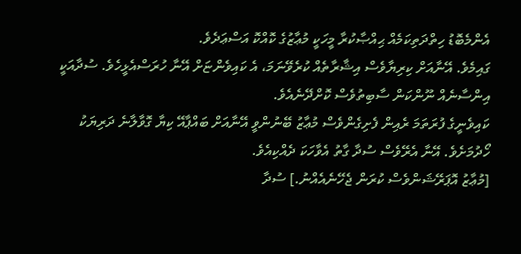އެންމެބޮޑު ހިތްދަތިކަމެއް ޙިއްޞާކުރާ މީހަކީ މުޢާޒުގެ ކޮއްކޮ އަސްޢަދެވެ.
ގައިމެވެ. އޭނާއަށް ކިރިޔާވެސް އިޝާރާތެއް ކުރެވޭނަމަ، އެ ކައިވެންޏަށް އޭނާ ހުރަސްއެޅީހެވެ. ސުދާއަކީ އިންސާނެއް ނޫންކަން ސާބިތުވެސް ކޮށްދޭނެއެވެ.
ކައިވެނީގެ ފުރަތަމަ ރެއިން ފެށިގެންވެސް މުޢާޒު ބޭނުންވީ އޭނާއަށް ބައްޕާއޭ ކިޔާ ގޮވާލާނެ ދަރިޔަކު ހޯދުމަށެވެ. އޭނާ އެރޭވެސް ސުދާ ގާތު އެވާހަކަ ދެއްކިއެވެ.
[މުޢާޒު އޮޕަރޭޝަންވެސް ކުރަން ޖެހޭނެއެއްނު.] ސުދާ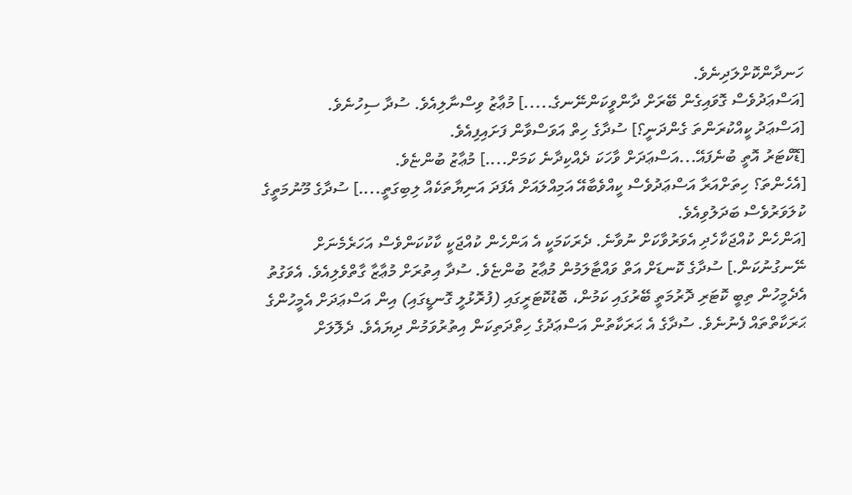ހަނދާންކޮށްލަދިނެވެ.
[އަސްޢަދުވެސް ގޮވައިގެން ބޭރަށް ދާންވީކަންނޭނގެ.....] މުޢާޒު ވިސްނާލިއެވެ. ސުދާ ސިހުނެވެ.
[އަސްޢަދު ކީއްކުރަންތަ ގެންދަނީ؟] ސުދާގެ ހިތް އަވަސްވާން ފަށައިފިއެވެ.
[ޑޮކްޓަރު އޮތީ ބުނެފައޭ...އަސްޢަދަށް ވާހަކަ ދެއްކިދާނެ ކަމަށް....] މުޢާޒު ބުންޏެވެ.
[އެހެންތަ؟ ހިތަށްއަރާ އަސްޢަދުވެސް ކީއްވެބާއޭ އަމިއްލައަށް އެފަދަ އަނިޔާތަކެއް ލިބިގަތީ....] ސުދާގެ މޫނުމަތީގެ ކުލަވަރުވެސް ބަދަލުވިއެވެ.
[އަންހެން ކުއްޖަކާހެދި އެވަރުވާކަށް ނުވާނެ. ދެރަކަމަކީ އެ އަންހެން ކުއްޖަކީ ކާކުކަންވެސް އަހަރެމެނަށް ނޭނގުނުކަން.] ސުދާގެ ކޮނޑަށް އަތް ވައްޓާލަމުން މުޢާޒު ބުންޏެވެ. ސުދާ އިތުރަށް މުޢާޒާ ގާތްވެލިއެވެ. އެވަގުތު އެދެމީހުން ތިބީ ކޮޓަރި ދޮރުމަތީ ބޭރުގައި ކަމުން، ބޮޑުކޮޓަރީގައި (ފުރޮޅުލީ ގޮނޑީގައި) އިން އަސްޢަދަށް އެމީހުންގެ ޙަރަކާތްތައް ފެނުނެވެ. ސުދާގެ އެ ޙަރަކާތުން އަސްޢަދުގެ ހިތްދަތިކަން އިތުރުވަމުން ދިޔައެވެ. ދެލޮލަށް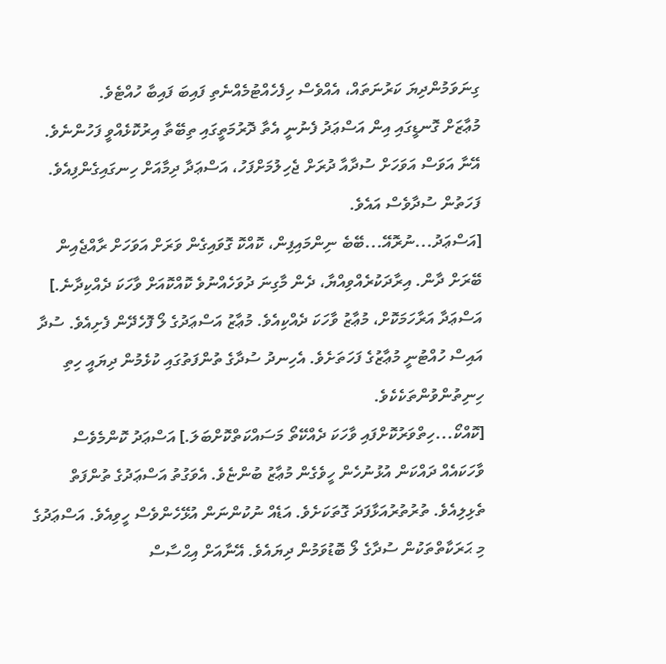ގިނަވަމުންދިޔަ ކަރުނަތައް، އެއްވެސް ހިފެހެއްޓުމެއްނެތި ފައިބަ ފައިބާ ހުއްޓެވެ.
މުޢާޒަށް ގޮނޑީގައި އިން އަސްޢަދު ފެނުނީ އެތާ ދޮރުމަތީގައި ތިބޭތާ އިރުކޮޅެއްވީ ފަހުންނެވެ. އޭނާ އަވަސް އަވަހަށް ސުދާއާ ދުރަށް ޖެހިލުމަށްފަހު، އަސްޢަދާ ދިމާއަށް ހިނގައިގެންފިއެވެ. ފަހަތުން ސުދާވެސް އައެވެ.
[އަސްޢަދު...ނުރޮއޭ...ބޭބެ ނިންމައިފިން، ކޮއްކޮ ގޮވައިގެން ވަރަށް އަވަހަށް ރާއްޖެއިން ބޭރަށް ދާން. އިރާދަކުރެއްވިއްޔާ، ދެން މާގިނަ ދުވަހެއްނުވެ ކޮއްކޮއަށް ވާހަކަ ދެއްކިދާނެ.] އަސްޢަދާ އަރާހަމަކޮށް، މުޢާޒު ވާހަކަ ދެއްކިއެވެ. މުޢާޒު އަސްޢަދުގެ ލޯ ފޮހެދޭން ފެށިއެވެ. ސުދާ އައިސް ހުއްޓުނީ މުޢާޒުގެ ފަހަތަށެވެ. އެހިނދު ސުދާގެ ތުންފަތުގައި ކުޅެމުން ދިޔައީ ހިތި ހިނިތުންވުންތަކެކެވެ.
[ކޮއްކޯ...ހިތްވަރުކޮށްފައި ވާހަކަ ދެއްކޭތޯ މަސައްކަތްކޮށްބަލަ.] އަސްޢަދު ކޮންމެވެސް ވާހަކައެއް ދައްކަން އުޅުނުހެން ހީވެގެން މުޢާޒު ބުންޏެވެ. އެވަގުތު އަސްޢަދުގެ ތުންފަތް ތެޅިލިއެވެ. ތުރުތުރުއަޅާފަދަ ގޮތަކަށެވެ. އަޑެއް ނުކުންނަން އުޅޭހެންވެސް ހީވިއެވެ. އަސްޢަދުގެ މި ޙަރަކާތްތަކުން ސުދާގެ ލޯ ބޮޑުވަމުން ދިޔައެވެ. އޭނާއަށް އިޙްސާސް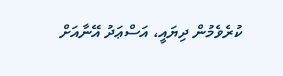ކުރެވެމުން ދިޔައީ، އަސްޢަދު އޭނާއަށް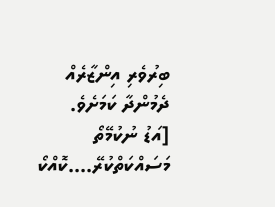ބިރުވެރި އިންޒާރެއް ދެމުންދާ ކަމަށެވެ.
[އަޑު ނުކުމޭތޯ މަސައްކަތްކުރޭ....ކޮއްކޯ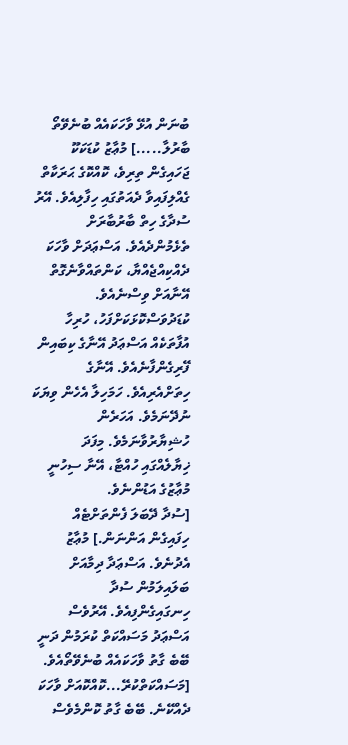ބުނަން އުޅޭ ވާހަކައެއް ބުނެވޭތޯ ބާރުލާ.....] މުޢާޒު ކުޑަކަކޫ ޖަހައިގެން ތިރިވެ، ކޮއްކޮގެ ޙަރަކާތް ގެއްލިފައިވާ ދެއަތުގައި ހިފާލިއެވެ. އޭރު ސުދާގެ ހިތް ބާރުބާރަށް ތެޅެމުންދެއެވެ. އަސްޢަދަށް ވާހަކަ ދެއްކިއްޖެއްޔާ، ކަންތައްވާނެގޮތް އޭނާއަށް ވިސްނެއެވެ. ކުޑަދުވަސްކޮޅަކަށްފަހު، ހުރިހާ އުފާތަކެއް އަސްޢަދު އޭނާގެ ކިބައިން ފޭރިގެންފާނެއެވެ. އޭނާގެ ހިތަށްއެރިއެވެ. ހަމަހިލާ އެހެން ވިޔަކަ ނުދޭނަމެވެ. އަހަރެން ހުޝިޔާރުވާނަމެވެ. މިފަދަ ޚިޔާލެއްގައި ހުއްޓާ، އޭނާ ސިހުނީ މުޢާޒުގެ އަޑުންނެވެ.
[ސުދާ ދޭބަލަ ފެންތަށްޓެއް ހިފައިގެން އަންނަން.] މުޢާޒު އެދުނެވެ. އަސްޢަދާ ދިމާއަށް ބަލައިލަމުން ސުދާ ހިނގައިގެންފިއެވެ. އޭރުވެސް އަސްޢަދު މަސައްކަތް ކުރަމުން ދަނީ ބޭބެ ގާތު ވާހަކައެއް ބުނެވޭތޯއެވެ.
[މަސައްކަތްކުރޭ...ކޮއްކޮއަށް ވާހަކަ ދެއްކޭނެ. ބޭބެ ގާތު ކޮންމެވެސް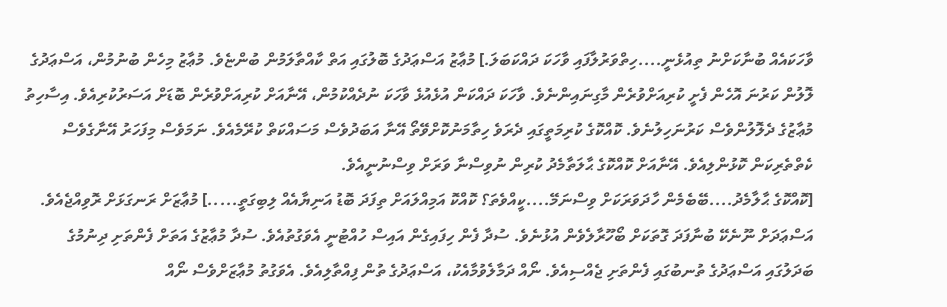ވާހަކައެއް ބުނާކަށްނު ތިއުޅެނީ....ހިތްވަރުލާފައި ވާހަކަ ދައްކަބަލަ.] މުޢާޒު އަސްޢަދުގެ ބޮލުގައި އަތް ކާއްތާލަމުން ބުންޏެވެ. މުޢާޒު މިހެން ބުނުމުން، އަސްޢަދުގެ ލޮލުން ކަރުނަ އޮހެން ފެށީ ކުރިއަށްވުރެން މާގިނައިންނެވެ. ވާހަކަ ދައްކަން އުޅެއުޅެ ވާހަކަ ނުދެއްކުމުން، އޭނާއަށް ކުރިއަށްވުރެން ބޮޑަށް އަސަރުކުރިއެވެ. އިސާހިތު މުޢާޒުގެ ދެލޮލުންވެސް ކަރުނަހިލުނެވެ. ކޮއްކޮގެ ކުރިމަތީގައި ދެރަވެ ހިތާމަނުކޮށްވޭތޯ އޭނާ އަބަދުވެސް މަސައްކަތް ކުރޭމެއެވެ. ނަމަވެސް މިފަހަރު އޭނާގެވެސް ކެތްތެރިކަން ކޮޅުންލިއެވެ. އޭނާއަށް ކޮއްކޮގެ ޙާލަތާމެދު ކުރިން ނުވިސްނާ ވަރަށް ވިސްނުނީއެވެ.
[ކޮއްކޮގެ ޙާލާމެދު....ބޭބެމެން ހާދަވަރަކަށް ވިސްނަމޭ....ކީއްވެތަ؟ ކޮއްކޮ އަމިއްލައަށް ތިފަދަ ބޮޑު އަނިޔާއެއް ލިބިގަތީ.....] މުޢާޒަށް ރަނގަޅަށް ރޮވިއްޖެއެވެ. އަސްޢަދަށް ނޫނެކޭ ބުނާފަދަ ގޮތަކަށް ބޯހޫރާލެވެން އުޅުނެވެ. ސުދާ ފެން ހިފައިގެން އައިސް ހުއްޓުނީ އެވަގުތުއެވެ. ސުދާ މުޢާޒުގެ އަތަށް ފެންތަށި ދިނުމުގެ ބަދަލުގައި އަސްޢަދުގެ ތުނބުގައި ފެންތަށި ޖެއްސިއެވެ. ނޯއް ދަމާލެވުމާއެކު، އަސްޢަދުގެ ތުން ފިއްތާލިއެވެ. އެވަގުތު މުޢާޒަށްވެސް ނޯއް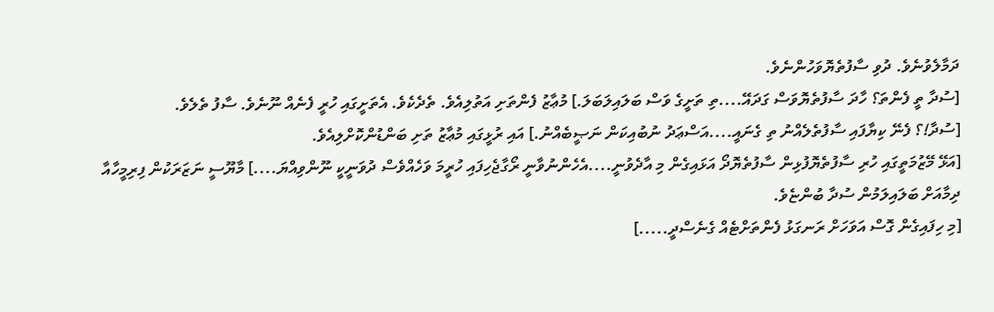ދަމާލެވުނެވެ. ދުވި ސާފުތެޔޮވަހުންނެވެ.
[ސުދާ ތީ ފެންތަ؟ ހާދަ ސާފުތެޔޮވަސް ގަދައޭ....ތި ތަށީގެ ވަސް ބަލައިލަބަލަ.] މުޢާޒު ފެންތަށި އަތުލިއެވެ. ތެދެކެވެ. އެތަށީގައި ހުރީ ފެނެއް ނޫނެވެ. ސާފު ތެލެވެ.
[ސުދާ!؟ ފެނޭ ކިޔާފައި ސާފުތެލެއްނު ތި ގެނައީ....އަސްޢަދު ނުބުއިކަން ނަޞީބެއްނު.] އައި ރުޅީގައި މުޢާޒު ތަށި ބަންޑުންކޮށްލިއެވެ.
[އަޅޭ މޭޒުމަތީގައި ހުރި ސާފުތެޔޮފުޅިން ސާފުތެޔޮދޯ އަޅައިގެން މި އާދެވުނީ....އެހެންނުވާނީ ރޯގާޖެހިފައި ހުރީމަ ވަހެއްވެސް ދުވަނީކީ ނޫންވިއްޔަ....] މާޔޫސީ ނަޒަރަކުން ފިރިމީހާއާ ދިމާއަށް ބަލައިލަމުން ސުދާ ބުންޏެވެ.
[މި ހިފައިގެން ގޮސް އަވަހަށް ރަނގަޅު ފެންތަށްޓެއް ގެނެސްދީ.....]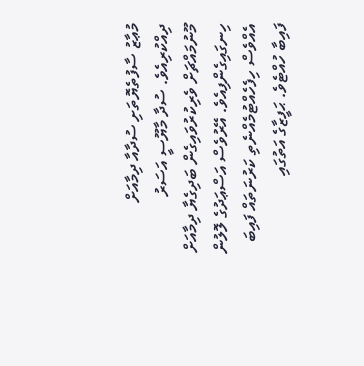މުޢާޒު ސާފުތެޔޮތަށި ސުދާއާ ދިމާއަށް ދިއްކުރިއެވެ. ސުދާ މާޔޫސީ އަސަރު މޫނުމައްޗަށް ވެރިކުރުވައިގެން ބަދިގެޔާ ދިމާއަށް ހިނގައިގެންފިއެވެ. އޭރުވެސް އަސްޢަދުގެ ލޮލުން އެއްވެސް ހިފެހެއްޓުމެއްނެތި ކަރުނަތައް ފައިބަ ފައިބާ ހުއްޓެވެ. ޙަފީޒާގެ އަތުގައި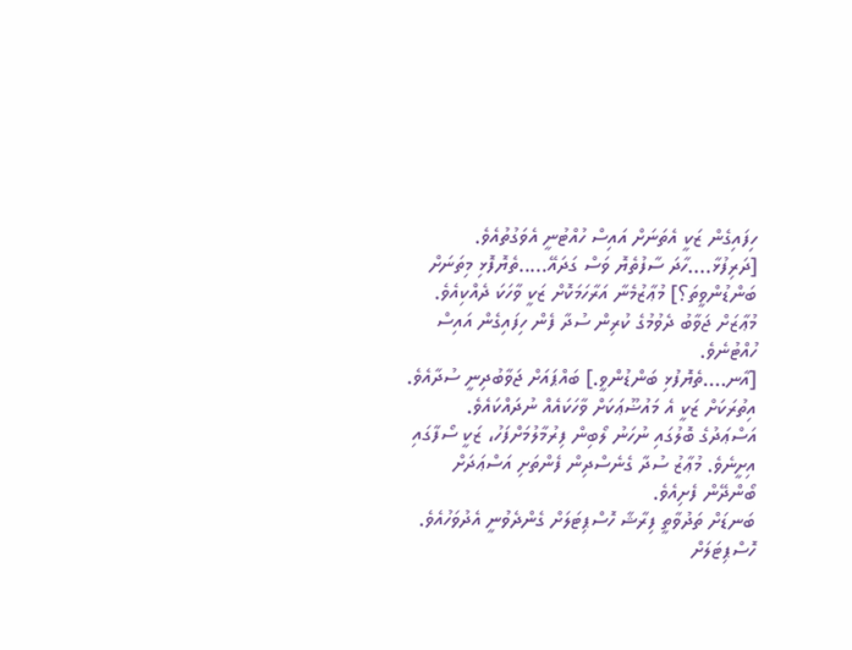ހިފައިގެން ޒަކީ އެތަނަށް އައިސް ހުއްޓުނީ އެވަގުތުއެވެ.
[ދަރިފުޅާ....ހާދަ ސާފުތެޔޮ ވަސް ގަދައޭ.....ތެޔޮފޮޅި މިތަނަށް ބަންޑުންވީތަ؟] މުޢާޒުމެނާ އަރާހަމަކޮށް ޒަކީ ވާހަކަ ދެއްކިއެވެ. މުޢާޒަށް ޖަވާބު ދެވުމުގެ ކުރިން ސުދާ ފެން ހިފައިގެން އައިސް ހުއްޓުނެވެ.
[އާނ....ތެޔޮފުޅި ބަންޑުންވީ.] ބައްޕައަށް ޖަވާބުދިނީ ސުދާއެވެ. އިތުރަކަށް ޒަކީ އެ މައުޟޫޢަކަށް ވާހަކައެއް ނުދައްކައެވެ. އަސްޢަދުގެ ބޮލުގައި ނުހަނު ލޯބިން ފިރުމާލުމަށްފަހު، ޒަކީ ސޯފާގައި އިށީނެވެ. މުޢާޒު ސުދާ ގެނެސްދިން ފެންތަށި އަސްޢަދަށް ބޯންދޭން ފެށިއެވެ.
ބަނޑަށް ތަދުވާތީ ފިރާޝާ ހޮސްޕިޓަލަށް ގެންދެވުނީ އެދުވަހުއެވެ. ހޮސްޕިޓަލަށް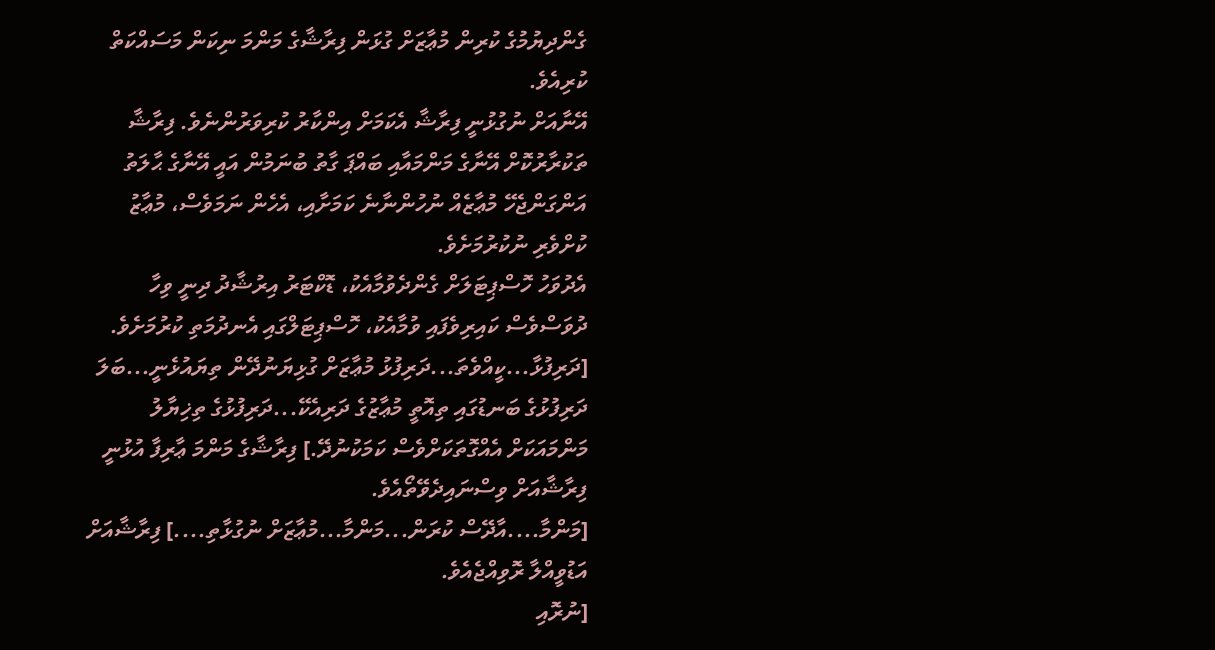ގެންދިޔުމުގެ ކުރިން މުޢާޒަށް ގުޅަން ފިރާޝާގެ މަންމަ ނިކަން މަސައްކަތް ކުރިއެވެ.
އޭނާއަށް ނުގުޅުނީ ފިރާޝާ އެކަމަށް އިންކާރު ކުރިވަރުންނެވެ. ފިރާޝާ ތަކުރާރުކޮށް އޭނާގެ މަންމައާއި ބައްޕަ ގާތު ބުނަމުން އައީ އޭނާގެ ޙާލަތު އަންގަންޖެހޭ މުޢާޒެއް ނުހުންނާނެ ކަމަށާއި، އެހެން ނަމަވެސް، މުޢާޒު ކުށްވެރި ނުކުރުމަށެވެ.
އެދުވަހު ހޮސްޕިޓަލަށް ގެންދެވުމާއެކު، ޑޮކްޓަރު އިރުޝާދު ދިނީ ވިހާ ދުވަސްވެސް ކައިރިވެފައި ވުމާއެކު، ހޮސްޕިޓަލްގައި އެނދުމަތި ކުރުމަށެވެ.
[ދަރިފުޅާ...ކީއްވެތަ...ދަރިފުޅު މުޢާޒަށް ގުޅިޔަނުދޭން ތިޔައުޅެނީ...ބަލަ ދަރިފުޅުގެ ބަނޑުގައި ތިއޮތީ މުޢާޒުގެ ދަރިއެކޭ...ދަރިފުޅުގެ ތިޚިޔާލު މަންމައަކަށް އެއްގޮތަކަށްވެސް ކަމަކުނުދޭ.] ފިރާޝާގެ މަންމަ ޢާރިފާ އުޅުނީ ފިރާޝާއަށް ވިސްނައިދެވޭތޯއެވެ.
[މަންމާ....އާދޭސް ކުރަން...މަންމާ...މުޢާޒަށް ނުގުޅާތި....] ފިރާޝާއަށް އަޑުވީއްލާ ރޮވިއްޖެއެވެ.
[ނުރޮއި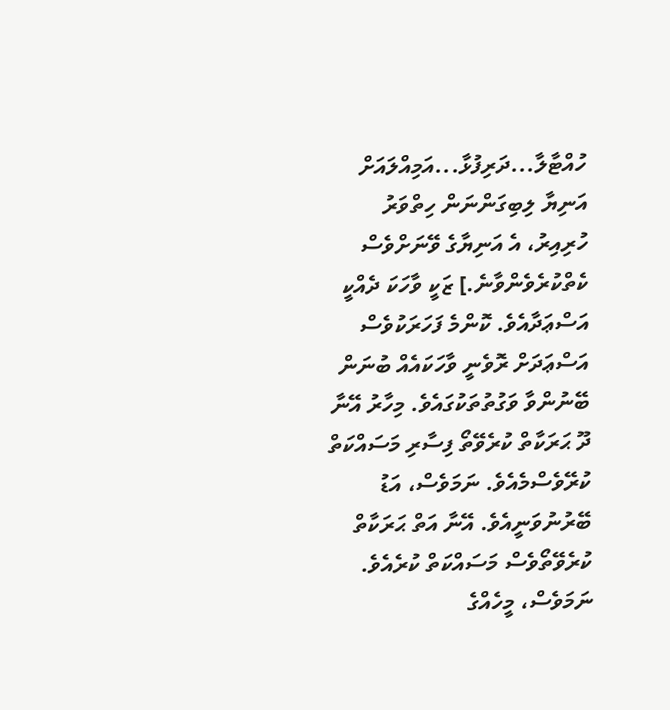ހުއްޓާލާ...ދަރިފުޅާ...އަމިއްލައަށް އަނިޔާ ލިބިގަންނަން ހިތްވަރު ހުރިއިރު، އެ އަނިޔާގެ ވޭނަށްވެސް ކެތްކުރެވެންވާނެ.] ޒަކީ ވާހަކަ ދެއްކީ އަސްޢަދާއެވެ. ކޮންމެ ފަހަރަކުވެސް އަސްޢަދަށް ރޮވެނީ ވާހަކައެއް ބުނަން ބޭނުންވާ ވަގުތުތަކުގައެވެ. މިހާރު އޭނާ ދޫ ޙަރަކާތް ކުރެވޭތޯ ފިސާރި މަސައްކަތް ކުރޭވެސްމެއެވެ. ނަމަވެސް، އަޑު ބޭރުނުވަނީއެވެ. އޭނާ އަތް ޙަރަކާތް ކުރެވޭތޯވެސް މަސައްކަތް ކުރެއެވެ. ނަމަވެސް، މީހެއްގެ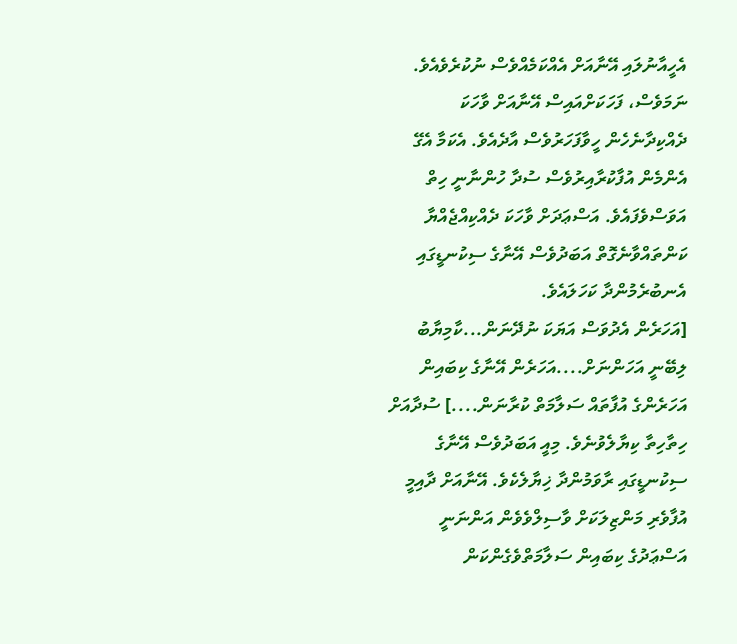އެހީއާނުލައި އޭނާއަށް އެއްކަމެއްވެސް ނުކުރެވެއެވެ.
ނަމަވެސް، ފަހަކަށްއައިސް އޭނާއަށް ވާހަކަ ދެއްކިދާނެހެން ހީވާފަހަރުވެސް އާދެއެވެ. އެކަމާ އެގޭ އެންމެން އުފާކުރާއިރުވެސް ސުދާ ހުންނާނީ ހިތް އަވަސްވެފައެވެ. އަސްޢަދަށް ވާހަކަ ދެއްކިއްޖެއްޔާ ކަންތައްވާނެގޮތް އަބަދުވެސް އޭނާގެ ސިކުނޑީގައި އެނބުރެމުންދާ ކަހަލައެވެ.
[އަހަރެން އެދުވަސް އަޔަކަ ނުދޭނަން...ކާމިޔާބު ލިބޭނީ އަހަންނަށް....އަހަރެން އޭނާގެ ކިބައިން އަހަރެންގެ އުފާތައް ސަލާމަތް ކުރާނަން....] ސުދާއަށް ހިތާހިތާ ކިޔާލެވުނެވެ. މިއީ އަބަދުވެސް އޭނާގެ ސިކުނޑީގައި ރާވަމުންދާ ޚިޔާލެކެވެ. އޭނާއަށް ދާއިމީ އުފާވެރި މަންޒިލަކަށް ވާސިލްވެވެން އަންނަނީ އަސްޢަދުގެ ކިބައިން ސަލާމަތްވެގެންކަން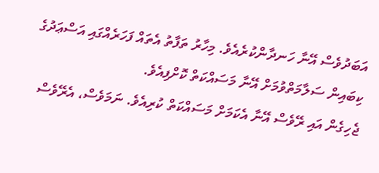އަބަދުވެސް އޭނާ ހަނދާންކުރެއެވެ. މިހާރު ތަފާތު އެތައް ފަހަރެއްގައި އަސްޢަދުގެ ކިބައިން ސަލާމަތްވުމަށް އޭނާ މަސައްކަތް ކޮށްފިއެވެ.
ޖެހިގެން އައި ރޭވެސް އޭނާ އެކަމަށް މަސައްކަތް ކުރިއެވެ. ނަމަވެސް، އެރޭވެސް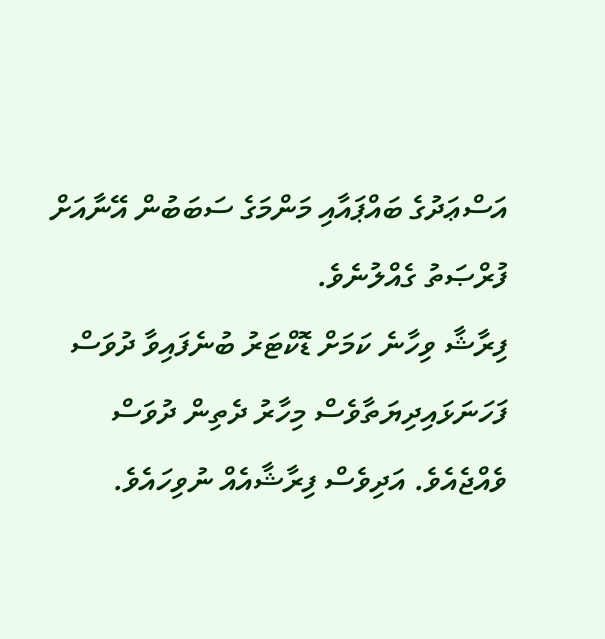އަސްޢަދުގެ ބައްޕައާއި މަންމަގެ ސަބަބުން އޭނާއަށް ފުރްޞަތު ގެއްލުނެވެ.
ފިރާޝާ ވިހާނެ ކަމަށް ޑޮކްޓަރު ބުނެފައިވާ ދުވަސް ފަހަނަޅައިދިޔަތާވެސް މިހާރު ދެތިން ދުވަސް ވެއްޖެއެވެ. އަދިވެސް ފިރާޝާއެއް ނުވިހައެވެ.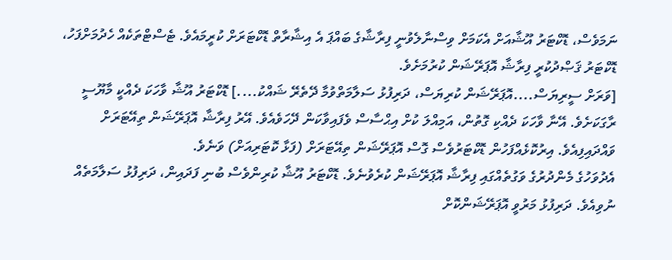ނަމަވެސް، ޑޮކްޓަރު އޫޝާއަށް އެކަމަށް ވިސްނާލެވުނީ ފިރާޝާގެ ބައްޕަ އެ އިޝާރާތް ޑޮކްޓަރަށް ކުރީމައެވެ. ޓެސްޓްތަކެއް ހެދުމަށްފަހު، ޑޮކްޓަރު ޤަޞްދުކުރީ ފިރާޝާ އޮޕަރޭޝަން ކުރުމަށެވެ.
[ވަރަށް ސީރިޔަސް....އޮޕަރޭޝަން ކުރިޔަސް، ދަރިފުޅު ސަލާމަތްވުމާ ދޭތެރޭ ޝައްކު....] ޑޮކްޓަރު އޫޝާ ވާހަކަ ދެއްކީ މާޔޫސީ ރާގަކަށެވެ. އޭނާ ވާހަކަ ދެއްކި ގޮތުން، އަމިއްލަ ކުށް އިޙްސާސް ވެފައިވާކަން ދޭހަވެއެވެ. އޭރު ފިރާޝާ އޮޕަރޭޝަން ތިއޭޓަރަށް ވައްދައިފިއެވެ. އިރުކޮޅެއްފަހުން ޑޮކްޓަރުވެސް ގޮސް އޮޕަރޭޝަން ތިއޭޓަރަށް (ފަޅާ ކޮޓަރިއަށް) ވަނެވެ.
އެދުވަހުގެ މެންދުރުގެ ވަގުތެއްގައި ފިރާޝާ އޮޕަރޭޝަން ކުރެވުނެވެ. ޑޮކްޓަރު އޫޝާ ކުރިންވެސް ބުނި ފަދައިން، ދަރިފުޅު ސަލާމަތެއް ނުވިއެވެ. ދަރިފުޅު މަރުވީ އޮޕަރޭޝަންކޮށް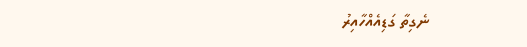ނެގިތާ ގަޑިއެއްހާއިރު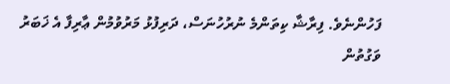ފަހުންނެވެ. ފިރާޝާ ކިތަންމެ ނުރުހުނަސް، ދަރިފުޅު މަރުވުމުން ޢާރިފާ އެ ޚަބަރު ވަގުތުން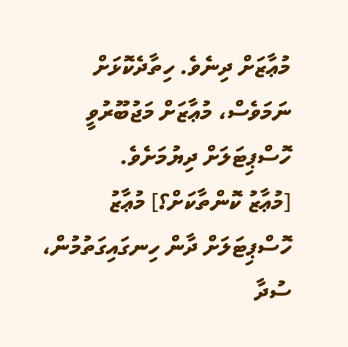މުޢާޒަށް ދިނެވެ. ހިތާދެކޮޅަށް ނަމަވެސް، މުޢާޒަށް މަޖުބޫރުވީ ހޮސްޕިޓަލަށް ދިޔުމަށެވެ.
[މުޢާޒު ކޮންތާކަށް؟] މުޢާޒު ހޮސްޕިޓަލަށް ދާން ހިނގައިގަތުމުން، ސުދާ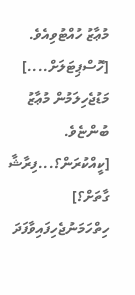މުޢާޒު ހުއްޓުވިއެވެ.
[ހޮސްޕިޓަލަށް....] މަޑުޖެހިލަމުން މުޢާޒު ބުންޏެވެ.
[ކީއްކުރަން؟...ފިރާޝާ ގާތަށް؟] ހިތްހަމަނުޖެހިފައިވާފަދަ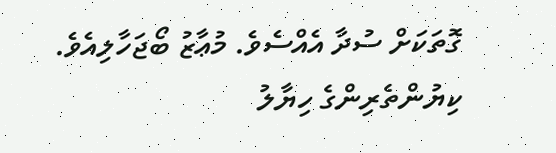ގޮތަކަށް ސުދާ އެއްސެވެ. މުޢާޒު ބޯޖަހާލިއެވެ.
ކިޔުންތެރިންގެ ހިޔާލު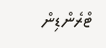ޓްރެންޑިން